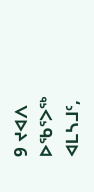9 ᔪᐊᐱ ᐅᖃᕐᐳᖅ ᐊᒪᓴᒧᑦ,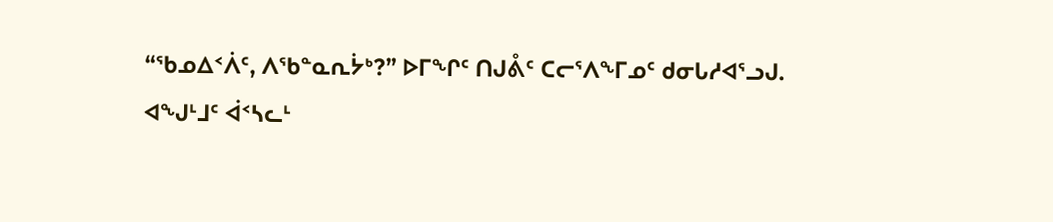“ᖃᓄᐃᑉᐲᑦ, ᐱᖃᓐᓇᕆᔮᒃ?” ᐅᒥᖏᑦ ᑎᒍᕔᑦ ᑕᓕᕐᐱᖕᒥᓄᑦ ᑯᓂᒐᓱᐊᕐᓗᒍ.
ᐊᖑᒻᒧᑦ ᐋᑉᓴᓚᒻ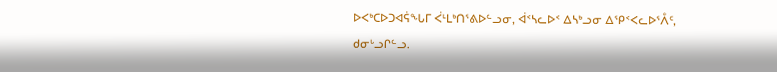ᐅᐸᒃᑕᐅᑐᐊᕌᖓᒥ ᐹᒻᒪᒃᑎᕐᕕᐅᓪᓗᓂ, ᐋᑉᓴᓚᐅᑉ ᐃᓴᒃᓗᓂ ᐃᕿᑉᐸᓚᐅᕐᐰᑦ, ᑯᓂᒡᓗᒋᓪᓗ.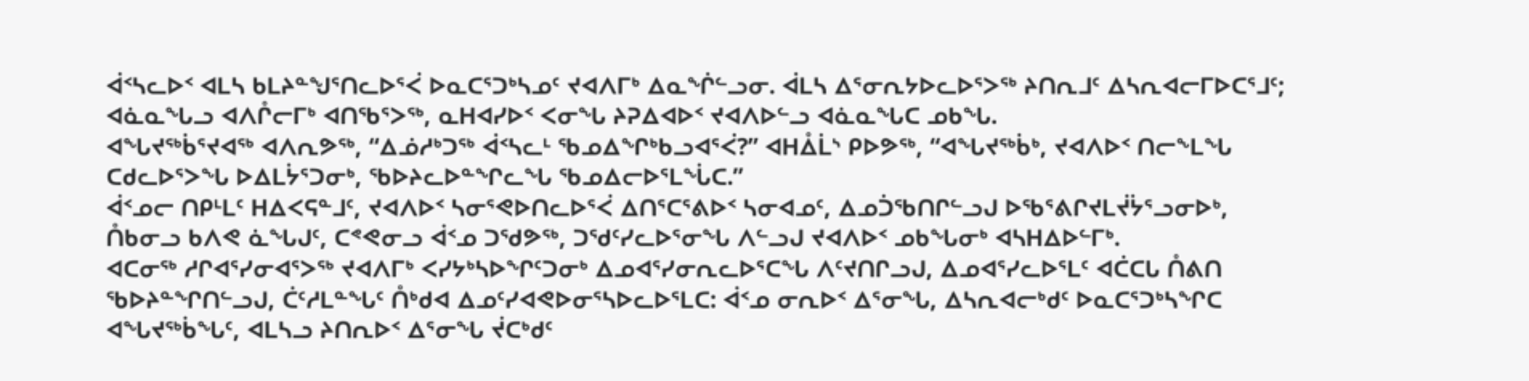ᐋᑉᓴᓚᐅᑉ ᐊᒪᓴ ᑲᒪᔨᓐᖑᕐᑎᓚᐅᕐᐹ ᐅᓇᑕᕐᑐᒃᓴᓄᑦ ᔪᐊᐱᒥᒃ ᐃᓇᖐᓪᓗᓂ. ᐋᒪᓴ ᐃᕐᓂᕆᔭᐅᓚᐅᕐᐳᖅ ᔨᑎᕆᒧᑦ ᐃᓴᕆᐊᓕᒥᐅᑕᕐᒧᑦ; ᐊᓈᓇᖓᓗ ᐊᐱᒊᓕᒥᒃ ᐊᑎᖃᕐᐳᖅ, ᓇᕼᐊᓯᐅᑉ ᐸᓂᖓ ᔨᕈᐃᐊᐅᑉ ᔪᐊᐱᐅᓪᓗ ᐊᓈᓇᖓᑕ ᓄᑲᖓ.
ᐊᖓᔪᖅᑳᕐᔪᐊᖅ ᐊᐱᕆᕗᖅ, “ᐃᓅᓱᒃᑐᖅ ᐋᑉᓴᓚᒻ ᖃᓄᐃᖏᒃᑲᓗᐊᕐᐹ?” ᐊᕼᐂᒫᔅ ᑭᐅᕗᖅ, “ᐊᖓᔪᖅᑳᒃ, ᔪᐊᐱᐅᑉ ᑎᓕᖕᒪᖓ ᑕᑯᓚᐅᕐᐳᖓ ᐅᐃᒪᔮᕐᑐᓂᒃ, ᖃᐅᔨᓚᐅᓐᖏᓚᖓ ᖃᓄᐃᓕᐅᕐᒪᖔᑕ.”
ᐋᑉᓄᓕ ᑎᑭᒻᒪᑦ ᕼᐃᐸᕋᓐᒧᑦ, ᔪᐊᐱᐅᑉ ᓴᓂᕐᕙᐅᑎᓚᐅᕐᐹ ᐃᑎᕐᑕᕐᕕᐅᑉ ᓴᓂᐊᓄᑦ, ᐃᓄᑑᖃᑎᒋᓪᓗᒍ ᐅᖃᕐᕕᒋᔪᒪᔫᔮᕐᓗᓂᐅᒃ, ᑍᑲᓂᓗ ᑲᐱᕙ ᓈᖓᒍᑦ, ᑕᕝᕙᓂᓗ ᐋᑉᓄ ᑐᖁᕗᖅ, ᑐᖁᑦᓯᓚᐅᕐᓂᖓ ᐱᓪᓗᒍ ᔪᐊᐱᐅᑉ ᓄᑲᖓᓂᒃ ᐊᓴᕼᐃᐅᓪᒥᒃ.
ᐊᑕᓂᖅ ᓱᒋᐊᕐᓯᓂᐊᕐᐳᖅ ᔪᐊᐱᒥᒃ ᐸᓯᔭᒃᓴᐅᖏᑦᑐᓂᒃ ᐃᓄᐊᕐᓯᓂᕆᓚᐅᕐᑕᖓ ᐱᑦᔪᑎᒋᓗᒍ, ᐃᓄᐊᕐᓯᓚᐅᕐᒪᑦ ᐊᑖᑕᒐ ᑍᕕᑎ ᖃᐅᔨᓐᖏᑎᓪᓗᒍ, ᑖᑦᓱᒪᓐᖓᑦ ᑍᒃᑯᐊ ᐃᓄᑦᓯᐊᕙᐅᓂᕐᓴᐅᓚᐅᕐᒪᑕ: ᐋᑉᓄ ᓂᕆᐅᑉ ᐃᕐᓂᖓ, ᐃᓴᕆᐊᓕᒃᑯᑦ ᐅᓇᑕᕐᑐᒃᓴᖏᑕ ᐊᖓᔪᖅᑳᖓᑦ, ᐊᒪᓴᓗ ᔨᑎᕆᐅᑉ ᐃᕐᓂᖓ ᔫᑕᒃᑯᑦ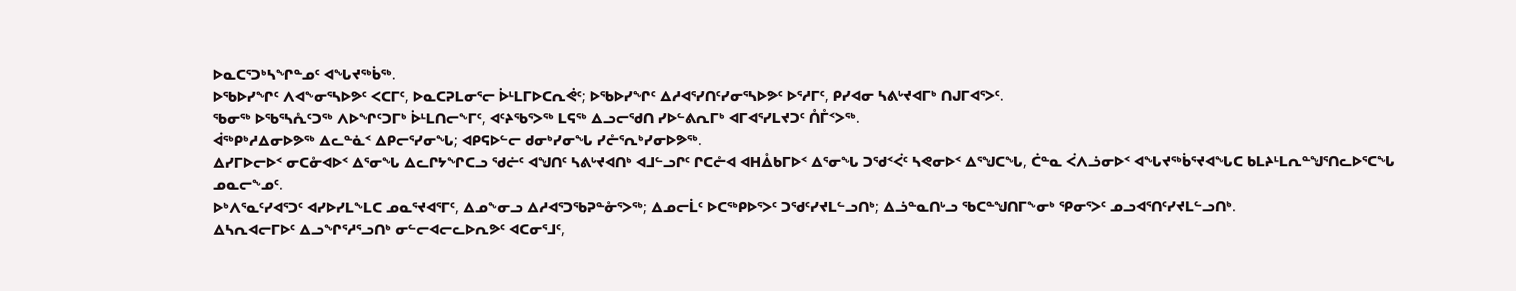ᐅᓇᑕᕐᑐᒃᓴᖏᓐᓄᑦ ᐊᖓᔪᖅᑳᖅ.
ᐅᖃᐅᓯᖏᑦ ᐱᐊᖕᓂᕐᓴᐅᕗᑦ ᐸᑕᒥᑦ, ᐅᓇᑕᕈᒪᓂᕐᓕ ᐆᒻᒪᒥᐅᑕᕆᕚᑦ; ᐅᖃᐅᓯᖏᑦ ᐃᓱᐊᕐᓯᑎᑦᓯᓂᕐᓴᐅᕗᑦ ᐅᕐᓱᒥᑦ, ᑭᓯᐊᓂ ᓴᕕᒡᔪᐊᒥᒃ ᑎᒍᒥᐊᕐᐳᑦ.
ᖃᓂᖅ ᐅᖃᕐᓴᕅᑦᑐᖅ ᐱᐅᖏᑦᑐᒥᒃ ᐆᒻᒪᑎᓕᖕᒥᑦ, ᐊᑦᔨᖃᕐᐳᖅ ᒪᕋᖅ ᐃᓗᓕᖁᑎ ᓯᐅᓪᕕᕆᒥᒃ ᐊᒥᐊᕐᓯᒪᔪᑐᑦ ᑍᒤᑉᐳᖅ.
ᐋᖅᑭᒃᓱᐃᓂᐅᕗᖅ ᐃᓚᓐᓈᑉ ᐃᑭᓕᕐᓯᓂᖓ; ᐊᑭᕋᐅᓪᓕ ᑯᓂᒃᓯᓂᖓ ᓯᓔᕐᕆᒃᓯᓂᐅᕗᖅ.
ᐃᓯᒥᐅᓕᐅᑉ ᓂᑕᓁᐊᐅᑉ ᐃᕐᓂᖓ ᐃᓚᒋᔭᖏᑕᓗ ᖁᓖᑦ ᐊᖑᑎᑦ ᓴᕕᒡᔪᐊᑎᒃ ᐊᒧᓪᓗᒋᑦ ᒋᑕᓔᐊ ᐊᕼᐂᑲᒥᐅᑉ ᐃᕐᓂᖓ ᑐᖁᑉᐹᑦ ᓴᕙᓂᐅᑉ ᐃᕐᖑᑕᖓ, ᑖᓐᓇ ᐹᐱᓘᓂᐅᑉ ᐊᖓᔪᖅᑳᕐᔪᐊᖓᑕ ᑲᒪᔨᒻᒪᕆᓐᖑᕐᑎᓚᐅᕐᑕᖓ ᓄᓇᓕᖕᓄᑦ.
ᐅᒃᐱᕐᓇᑦᓯᐊᕐᑐᑦ ᐊᓯᐅᓯᒪᖕᒪᑕ ᓄᓇᕐᔪᐊᕐᒥᑦ, ᐃᓄᖕᓂᓗ ᐃᓱᐊᕐᑐᖃᕈᓐᓁᕐᐳᖅ; ᐃᓄᓕᒫᑦ ᐅᑕᖅᑭᐅᕐᐳᑦ ᑐᖁᑦᓯᔪᒪᓪᓗᑎᒃ; ᐃᓘᓐᓇᑎᒡᓗ ᖃᑕᓐᖑᑎᒥᖕᓂᒃ ᕿᓂᕐᐳᑦ ᓄᓗᐊᕐᑎᑦᓯᔪᒪᓪᓗᑎᒃ.
ᐃᓴᕆᐊᓕᒥᐅᑦ ᐃᓗᖏᕐᓱᕐᓗᑎᒃ ᓂᓪᓕᐊᓕᓚᐅᕆᕗᑦ ᐊᑕᓂᕐᒧᑦ,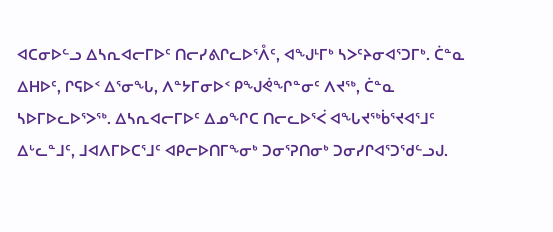ᐊᑕᓂᐅᓪᓗ ᐃᓴᕆᐊᓕᒥᐅᑦ ᑎᓕᓯᕕᒋᓚᐅᕐᐰᑦ, ᐊᖑᒻᒥᒃ ᓴᐳᑦᔨᓂᐊᕐᑐᒥᒃ. ᑖᓐᓇ ᐃᕼᐅᑦ, ᒋᕋᐅᑉ ᐃᕐᓂᖓ, ᐱᓐᔭᒥᓂᐅᑉ ᑭᖑᕚᖏᓐᓂᑦ ᐱᔪᖅ, ᑖᓐᓇ ᓴᐅᒥᐅᓚᐅᕐᐳᖅ. ᐃᓴᕆᐊᓕᒥᐅᑦ ᐃᓄᖏᑕ ᑎᓕᓚᐅᕐᐹ ᐊᖓᔪᖅᑳᕐᔪᐊᕐᒧᑦ ᐃᒡᓚᓐᒧᑦ, ᒧᐊᐱᒥᐅᑕᕐᒧᑦ ᐊᑭᓕᐅᑎᒥᖕᓂᒃ ᑐᓂᕐᕈᑎᓂᒃ ᑐᓂᓯᒋᐊᕐᑐᖁᓪᓗᒍ.